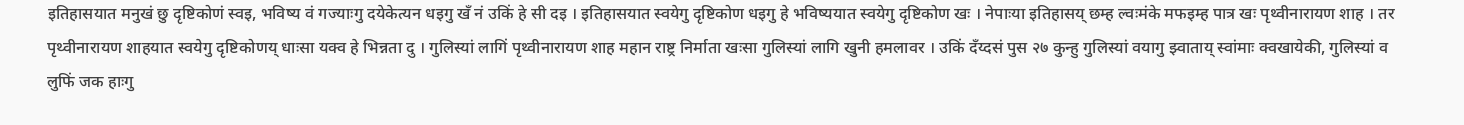इतिहासयात मनुखं छु दृष्टिकोणं स्वइ, भविष्य वं गज्याःगु दयेकेत्यन धइगु खँ नं उकिं हे सी दइ । इतिहासयात स्वयेगु दृष्टिकोण धइगु हे भविष्ययात स्वयेगु दृष्टिकोण खः । नेपाःया इतिहासय् छम्ह ल्वःमंके मफइम्ह पात्र खः पृथ्वीनारायण शाह । तर पृथ्वीनारायण शाहयात स्वयेगु दृष्टिकोणय् धाःसा यक्व हे भिन्नता दु । गुलिस्यां लागिं पृथ्वीनारायण शाह महान राष्ट्र निर्माता खःसा गुलिस्यां लागि खुनी हमलावर । उकिं दँय्दसं पुस २७ कुन्हु गुलिस्यां वयागु झ्वाताय् स्वांमाः क्वखायेकी, गुलिस्यां व लुफिं जक हाःगु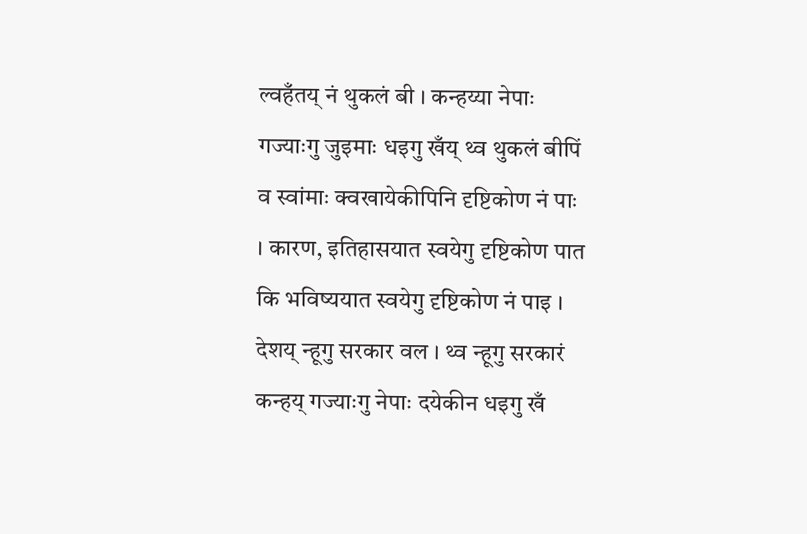ल्वहँतय् नं थुकलं बी । कन्हय्या नेपाः गज्याःगु जुइमाः धइगु खँय् थ्व थुकलं बीपिं व स्वांमाः क्वखायेकीपिनि दृष्टिकोण नं पाः । कारण, इतिहासयात स्वयेगु दृष्टिकोण पात कि भविष्ययात स्वयेगु दृष्टिकोण नं पाइ ।
देशय् न्हूगु सरकार वल । थ्व न्हूगु सरकारं कन्हय् गज्याःगु नेपाः दयेकीन धइगु खँ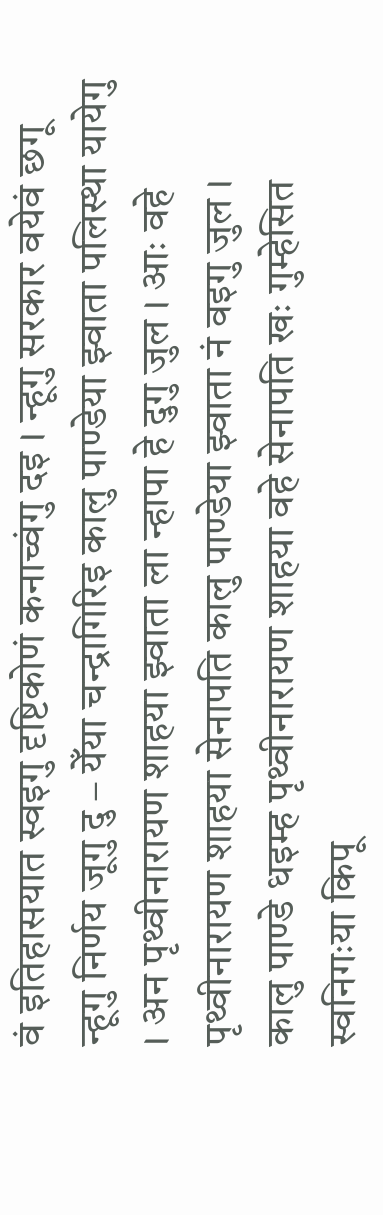वं इतिहासयात स्वइगु दृष्टिकोणं कनाच्वंगु दइ । न्हूगु सरकार वयेवं छगू न्हूगु निर्णय जूगु दु – येँया चन्द्रागिरिइ कालु पाण्डेया झ्वाता पलिस्था यायेगु । अन पृथ्वीनारायण शाहया झ्वाता ला न्हापा हे दुगु जुल । आः वहे पृथ्वीनारायण शाहया सेनापति कालु पाण्डेया झ्वाता नं वइगु जुल ।
कालु पाण्डे धइम्ह पृथ्वीनारायण शाहया वहे सेनापति खः गुम्हेसित स्वनिगःया किपू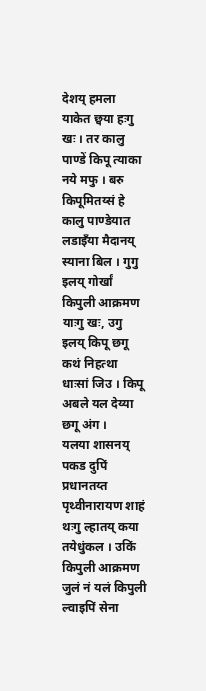देशय् हमला याकेत छ्वया हःगु खः । तर कालु पाण्डें किपू त्याका नये मफु । बरु किपूमितय्सं हे कालु पाण्डेयात लडाइँया मैदानय् स्याना बिल । गुगु इलय् गोर्खां किपुली आक्रमण याःगु खः, उगु इलय् किपू छगू कथं निहत्था धाःसां जिउ । किपू अबले यल देय्या छगू अंग ।
यलया शासनय् पकड दुपिं प्रधानतय्त पृथ्वीनारायण शाहं थःगु ल्हातय् कया तयेधुंकल । उकिं किपुली आक्रमण जुलं नं यलं किपुली ल्वाइपिं सेना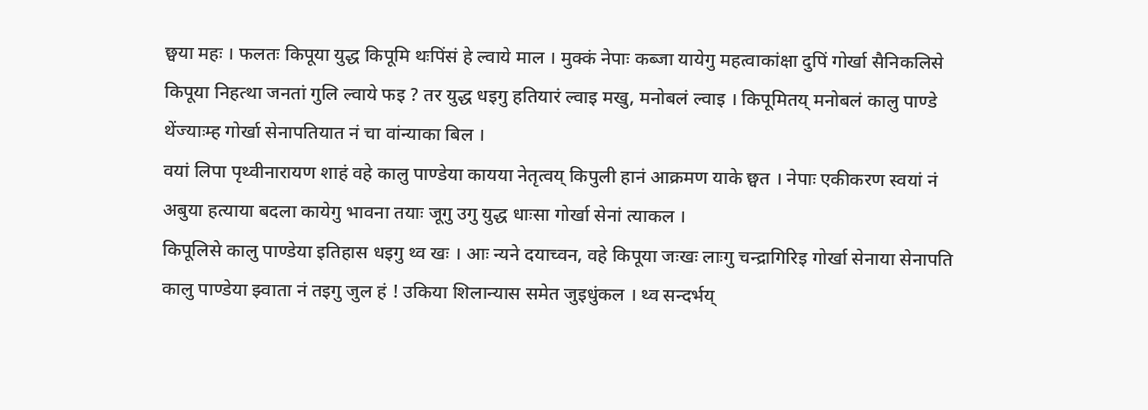छ्वया महः । फलतः किपूया युद्ध किपूमि थःपिंसं हे ल्वाये माल । मुक्कं नेपाः कब्जा यायेगु महत्वाकांक्षा दुपिं गोर्खा सैनिकलिसे किपूया निहत्था जनतां गुलि ल्वाये फइ ? तर युद्ध धइगु हतियारं ल्वाइ मखु, मनोबलं ल्वाइ । किपूमितय् मनोबलं कालु पाण्डे थेंज्याःम्ह गोर्खा सेनापतियात नं चा वांन्याका बिल ।
वयां लिपा पृथ्वीनारायण शाहं वहे कालु पाण्डेया कायया नेतृत्वय् किपुली हानं आक्रमण याके छ्वत । नेपाः एकीकरण स्वयां नं अबुया हत्याया बदला कायेगु भावना तयाः जूगु उगु युद्ध धाःसा गोर्खा सेनां त्याकल ।
किपूलिसे कालु पाण्डेया इतिहास धइगु थ्व खः । आः न्यने दयाच्वन, वहे किपूया जःखः लाःगु चन्द्रागिरिइ गोर्खा सेनाया सेनापति कालु पाण्डेया झ्वाता नं तइगु जुल हं ! उकिया शिलान्यास समेत जुइधुंकल । थ्व सन्दर्भय्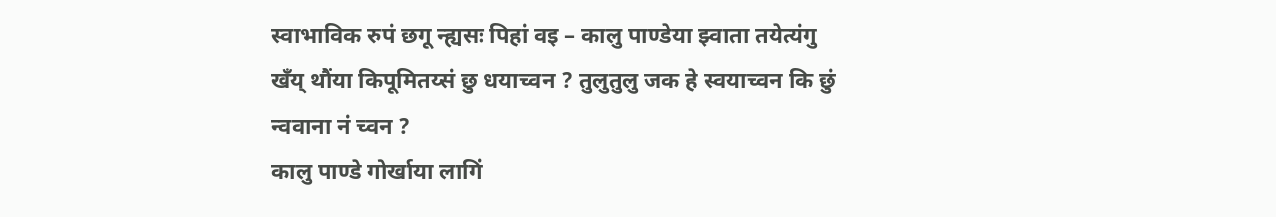स्वाभाविक रुपं छगू न्ह्यसः पिहां वइ – कालु पाण्डेया झ्वाता तयेत्यंगु खँय् थौंया किपूमितय्सं छु धयाच्वन ? तुलुतुलु जक हे स्वयाच्वन कि छुं न्ववाना नं च्वन ?
कालु पाण्डे गोर्खाया लागिं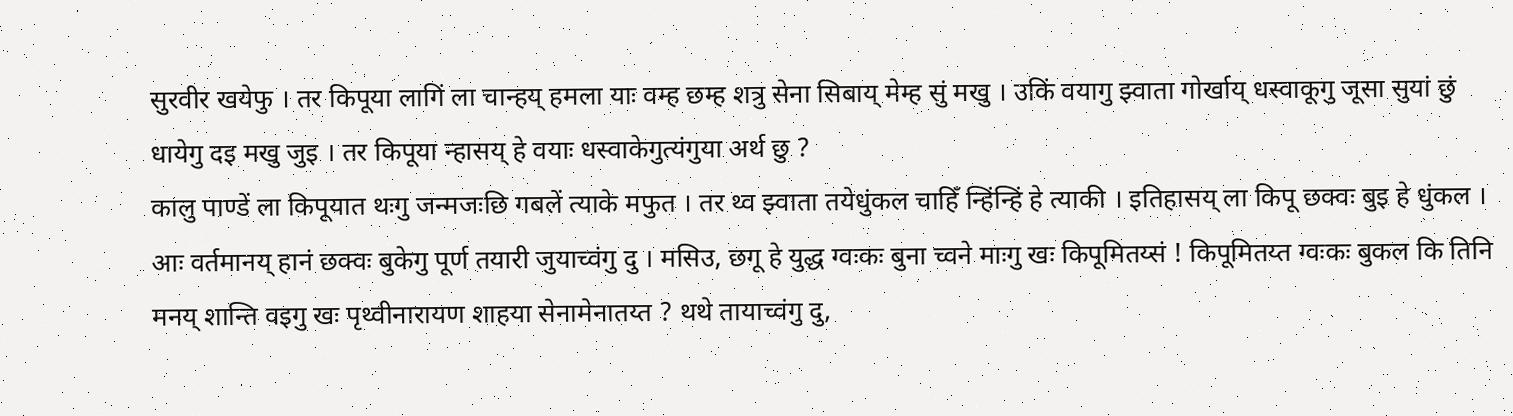सुरवीर खयेफु । तर किपूया लागिं ला चान्हय् हमला याः वम्ह छम्ह शत्रु सेना सिबाय् मेम्ह सुं मखु । उकिं वयागु झ्वाता गोर्खाय् धस्वाकूगु जूसा सुयां छुं धायेगु दइ मखु जुइ । तर किपूया न्हासय् हे वयाः धस्वाकेगुत्यंगुया अर्थ छु ?
कालु पाण्डें ला किपूयात थःगु जन्मजःछि गबलें त्याके मफुत । तर थ्व झ्वाता तयेधुंकल चाहिँ न्हिंन्हिं हे त्याकी । इतिहासय् ला किपू छक्वः बुइ हे धुंकल । आः वर्तमानय् हानं छक्वः बुकेगु पूर्ण तयारी जुयाच्वंगु दु । मसिउ, छगू हे युद्ध ग्वःकः बुना च्वने माःगु खः किपूमितय्सं ! किपूमितय्त ग्वःकः बुकल कि तिनि मनय् शान्ति वइगु खः पृथ्वीनारायण शाहया सेनामेनातय्त ? थथे तायाच्वंगु दु,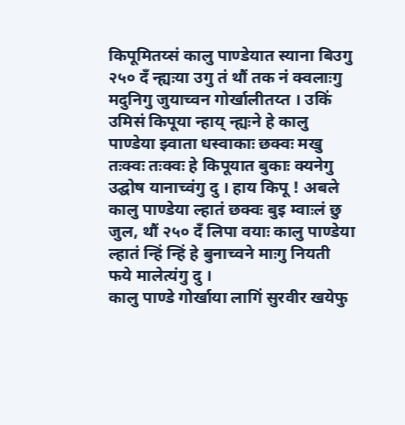किपूमितय्सं कालु पाण्डेयात स्याना बिउगु २५० दँ न्ह्यःया उगु तं थौं तक नं क्वलाःगु मदुनिगु जुयाच्वन गोर्खालीतय्त । उकिं उमिसं किपूया न्हाय् न्ह्यःने हे कालु पाण्डेया झ्वाता धस्वाकाः छक्वः मखु तःक्वः तःक्वः हे किपूयात बुकाः क्यनेगु उद्घोष यानाच्वंगु दु । हाय किपू ! अबले कालु पाण्डेया ल्हातं छक्वः बुइ म्वाःलं छु जुल, थौं २५० दँ लिपा वयाः कालु पाण्डेया ल्हातं न्हिं न्हिं हे बुनाच्वने माःगु नियती फये मालेत्यंगु दु ।
कालु पाण्डे गोर्खाया लागिं सुरवीर खयेफु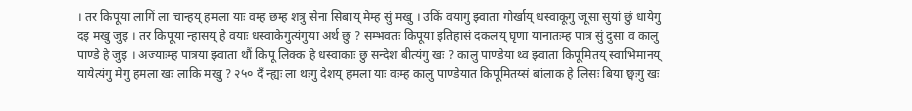। तर किपूया लागिं ला चान्हय् हमला याः वम्ह छम्ह शत्रु सेना सिबाय् मेम्ह सुं मखु । उकिं वयागु झ्वाता गोर्खाय् धस्वाकूगु जूसा सुयां छुं धायेगु दइ मखु जुइ । तर किपूया न्हासय् हे वयाः धस्वाकेगुत्यंगुया अर्थ छु ? सम्भवतः किपूया इतिहासं दकलय् घृणा यानातःम्ह पात्र सुं दुसा व कालु पाण्डे हे जुइ । अज्याःम्ह पात्रया झ्वाता थौं किपू लिक्क हे धस्वाकाः छु सन्देश बीत्यंगु खः ? कालु पाण्डेया थ्व झ्वाता किपूमितय् स्वाभिमानय् यायेत्यंगु मेगु हमला खः लाकि मखु ? २५० दँ न्ह्यः ला थःगु देशय् हमला याः वःम्ह कालु पाण्डेयात किपूमितय्सं बांलाक हे लिसः बिया छ्वःगु खः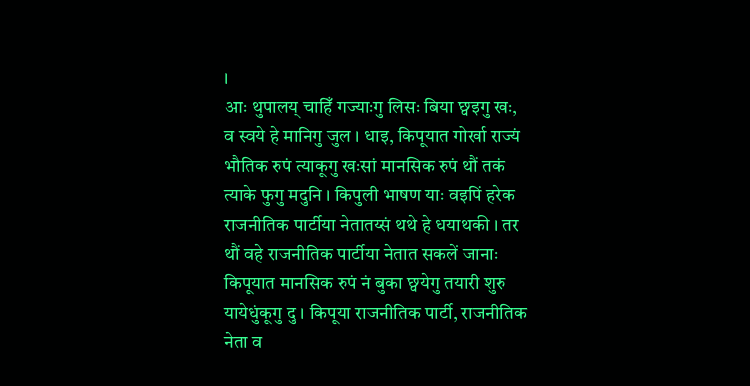।
आः थुपालय् चाहिँ गज्याःगु लिसः बिया छ्वइगु खः, व स्वये हे मानिगु जुल । धाइ, किपूयात गोर्खा राज्यं भौतिक रुपं त्याकूगु खःसां मानसिक रुपं थौं तकं त्याके फुगु मदुनि । किपुली भाषण याः वइपिं हरेक राजनीतिक पार्टीया नेतातय्सं थथे हे धयाथकी । तर थौं वहे राजनीतिक पार्टीया नेतात सकलें जानाः किपूयात मानसिक रुपं नं बुका छ्वयेगु तयारी शुरु यायेधुंकूगु दु । किपूया राजनीतिक पार्टी, राजनीतिक नेता व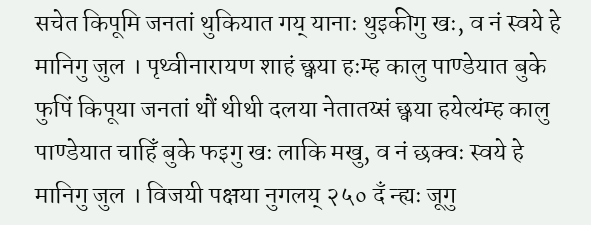सचेत किपूमि जनतां थुकियात गय् यानाः थुइकीगु खः, व नं स्वये हे मानिगु जुल । पृथ्वीनारायण शाहं छ्वया हःम्ह कालु पाण्डेयात बुके फुपिं किपूया जनतां थौं थीथी दलया नेतातय्सं छ्वया हयेत्यंम्ह कालु पाण्डेयात चाहिँ बुके फइगु खः लाकि मखु, व नं छक्वः स्वये हे मानिगु जुल । विजयी पक्षया नुगलय् २५० दँ न्ह्यः जूगु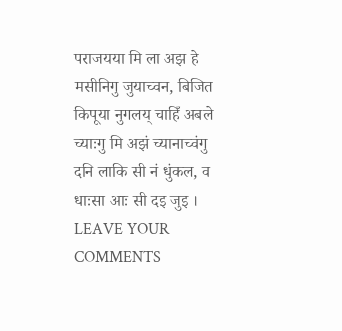पराजयया मि ला अझ हे मसीनिगु जुयाच्वन, बिजित किपूया नुगलय् चाहिँ अबले च्याःगु मि अझं च्यानाच्वंगु दनि लाकि सी नं धुंकल, व धाःसा आः सी दइ जुइ ।
LEAVE YOUR COMMENTS